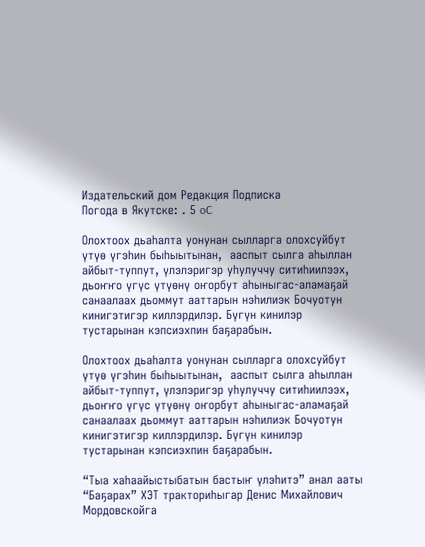Издательский дом Редакция Подписка
Погода в Якутске: . 5 oC

Олохтоох дьаһалта уонунан сылларга олохсуйбут үтүө үгэһин быһыытынан,  ааспыт сылга аһыллан айбыт-туппут, үлэлэригэр уһулуччу ситиһиилээх, дьоҥҥо үгүс үтүөнү оҥорбут аһыныгас-аламаҕай санаалаах дьоммут ааттарын нэһилиэк Бочуотун кинигэтигэр киллэрдилэр. Бүгүн кинилэр тустарынан кэпсиэхпин баҕарабын.

Олохтоох дьаһалта уонунан сылларга олохсуйбут үтүө үгэһин быһыытынан,  ааспыт сылга аһыллан айбыт-туппут, үлэлэригэр уһулуччу ситиһиилээх, дьоҥҥо үгүс үтүөнү оҥорбут аһыныгас-аламаҕай санаалаах дьоммут ааттарын нэһилиэк Бочуотун кинигэтигэр киллэрдилэр. Бүгүн кинилэр тустарынан кэпсиэхпин баҕарабын.

“Тыа хаһаайыстыбатын бастыҥ үлэһитэ” анал ааты “Баҕарах” ХЭТ тракториһыгар Денис Михайлович Мордовскойга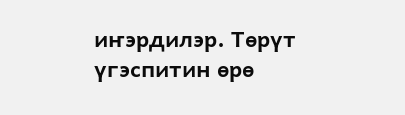иҥэрдилэр. Төрүт үгэспитин өрө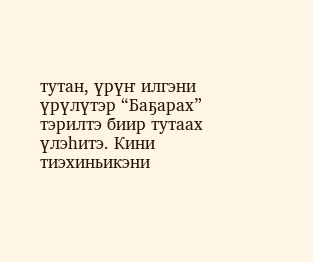тутан, үрүҥ илгэни үрүлүтэр “Баҕарах” тэрилтэ биир тутаах үлэһитэ. Кини тиэхиньикэни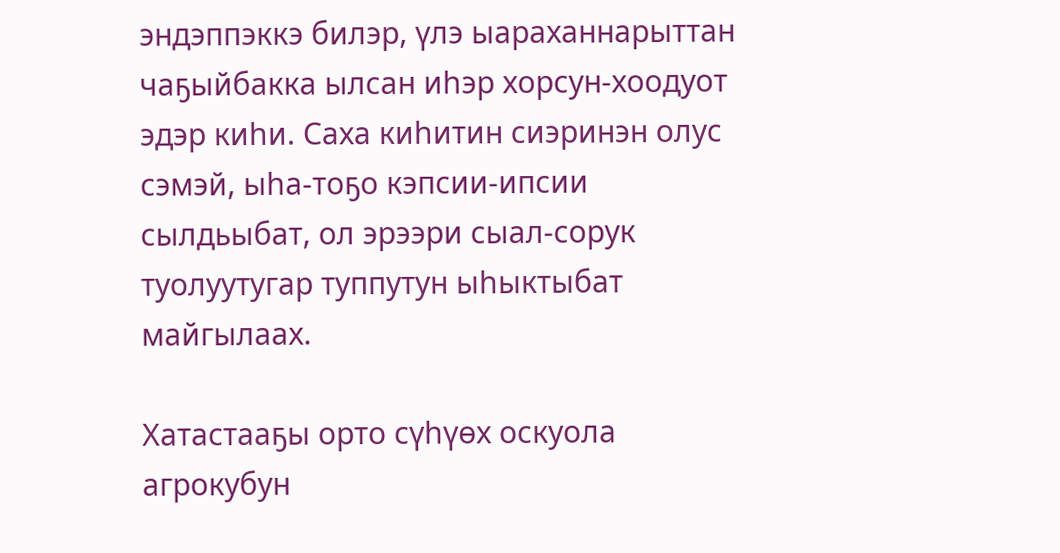эндэппэккэ билэр, үлэ ыараханнарыттан чаҕыйбакка ылсан иһэр хорсун-хоодуот эдэр киһи. Саха киһитин сиэринэн олус сэмэй, ыһа-тоҕо кэпсии-ипсии сылдьыбат, ол эрээри сыал-сорук туолуутугар туппутун ыһыктыбат майгылаах.

Хатастааҕы орто сүһүөх оскуола агрокубун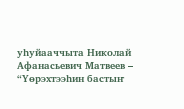уһуйааччыта Николай Афанасьевич Матвеев – “Үөрэхтээһин бастыҥ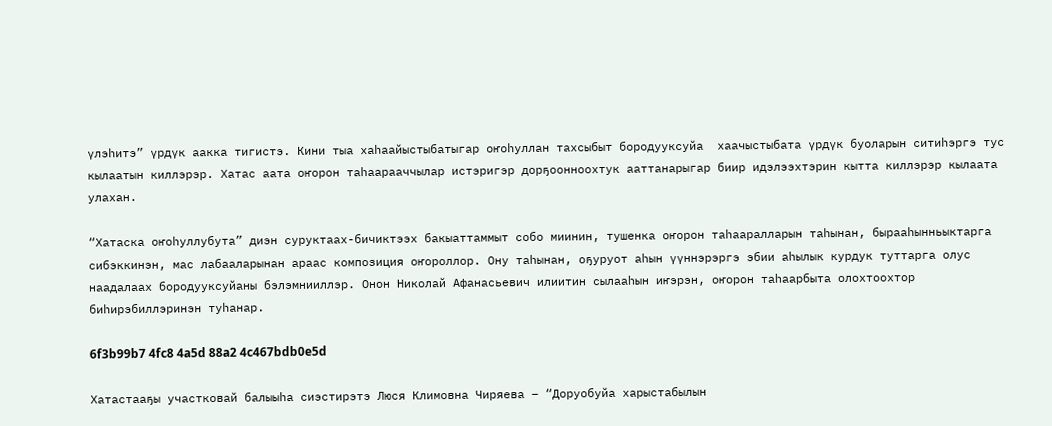үлэһитэ” үрдүк аакка тигистэ. Кини тыа хаһаайыстыбатыгар оҥоһуллан тахсыбыт бородууксуйа  хаачыстыбата үрдүк буоларын ситиһэргэ тус кылаатын киллэрэр. Хатас аата оҥорон таһаарааччылар истэригэр дорҕоонноохтук ааттанарыгар биир идэлээхтэрин кытта киллэрэр кылаата улахан.

“Хатаска оҥоһуллубута” диэн суруктаах-бичиктээх бакыаттаммыт собо миинин, тушенка оҥорон таһааралларын таһынан, бырааһынньыктарга сибэккинэн, мас лабааларынан араас композиция оҥороллор. Ону таһынан, оҕуруот аһын үүннэрэргэ эбии аһылык курдук туттарга олус наадалаах бородууксуйаны бэлэмнииллэр. Онон Николай Афанасьевич илиитин сылааһын иҥэрэн, оҥорон таһаарбыта олохтоохтор биһирэбиллэринэн туһанар.

6f3b99b7 4fc8 4a5d 88a2 4c467bdb0e5d

Хатастааҕы участковай балыыһа сиэстирэтэ Люся Климовна Чиряева – “Доруобуйа харыстабылын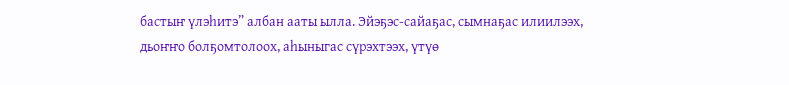бастыҥ үлэһитэ” албан ааты ылла. Эйэҕэс-сайаҕас, сымнаҕас илиилээх, дьоҥҥо болҕомтолоох, аһыныгас сүрэхтээх, үтүө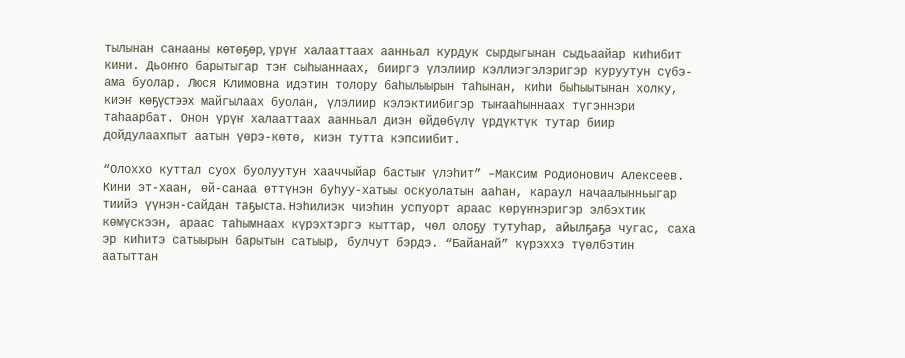тылынан санааны көтөҕөр, үрүҥ халааттаах аанньал курдук сырдыгынан сыдьаайар киһибит кини. Дьоҥҥо барытыгар тэҥ сыһыаннаах, бииргэ үлэлиир кэллиэгэлэригэр куруутун сүбэ-ама буолар. Люся Климовна идэтин толору баһылыырын таһынан, киһи быһыытынан холку, киэҥ көҕүстээх майгылаах буолан, үлэлиир кэлэктиибигэр тыҥааһыннаах түгэннэри таһаарбат. Онон үрүҥ халааттаах аанньал диэн өйдөбүлү үрдүктүк тутар биир дойдулаахпыт аатын үөрэ-көтө, киэн тутта кэпсиибит.

“Олоххо куттал суох буолуутун хааччыйар бастыҥ үлэһит” –Максим Родионович Алексеев. Кини эт-хаан, өй-санаа өттүнэн буһуу-хатыы оскуолатын ааһан, караул начаалынньыгар тиийэ үүнэн-сайдан таҕыста. Нэһилиэк чиэһин успуорт араас көрүҥнэригэр элбэхтик көмүскээн, араас таһымнаах күрэхтэргэ кыттар, чөл олоҕу тутуһар, айылҕаҕа чугас, саха эр киһитэ сатыырын барытын сатыыр, булчут бэрдэ. “Байанай” күрэххэ түөлбэтин аатыттан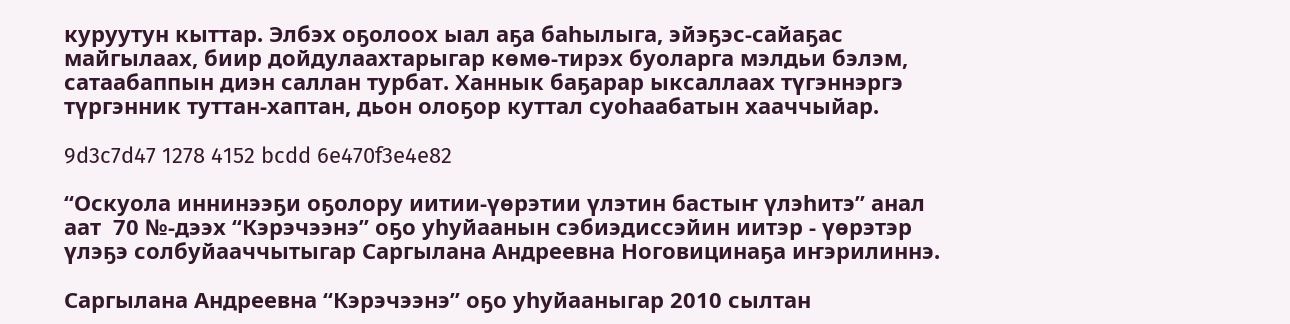куруутун кыттар. Элбэх оҕолоох ыал аҕа баһылыга, эйэҕэс-сайаҕас майгылаах, биир дойдулаахтарыгар көмө-тирэх буоларга мэлдьи бэлэм, сатаабаппын диэн саллан турбат. Ханнык баҕарар ыксаллаах түгэннэргэ түргэнник туттан-хаптан, дьон олоҕор куттал суоһаабатын хааччыйар.

9d3c7d47 1278 4152 bcdd 6e470f3e4e82

“Оскуола иннинээҕи оҕолору иитии-үөрэтии үлэтин бастыҥ үлэһитэ” анал аат  70 №-дээх “Кэрэчээнэ” оҕо уһуйаанын сэбиэдиссэйин иитэр - үөрэтэр үлэҕэ солбуйааччытыгар Саргылана Андреевна Ноговицинаҕа иҥэрилиннэ.

Саргылана Андреевна “Кэрэчээнэ” оҕо уһуйааныгар 2010 сылтан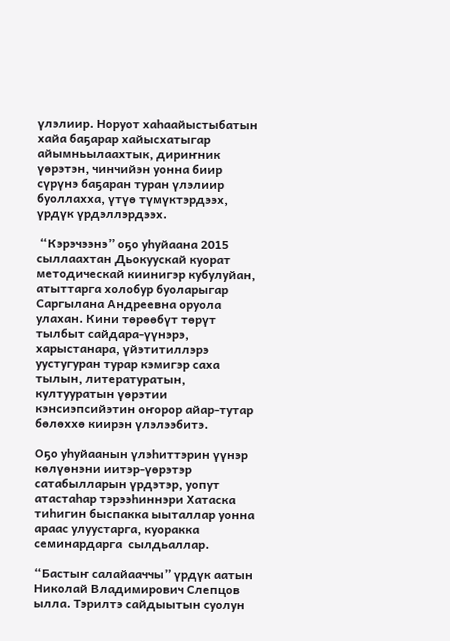үлэлиир. Норуот хаһаайыстыбатын хайа баҕарар хайысхатыгар айымньылаахтык, дириҥник үөрэтэн, чинчийэн уонна биир сүрүнэ баҕаран туран үлэлиир буоллахха, үтүө түмүктэрдээх, үрдүк үрдэллэрдээх.

 “Кэрэчээнэ” оҕо уһуйаана 2015 сыллаахтан Дьокуускай куорат методическай киинигэр кубулуйан, атыттарга холобур буоларыгар Саргылана Андреевна оруола улахан. Кини төрөөбүт төрүт тылбыт сайдара-үүнэрэ, харыстанара, үйэтитиллэрэ уустугуран турар кэмигэр саха тылын, литературатын, култууратын үөрэтии кэнсиэпсийэтин оҥорор айар-тутар  бөлөххө киирэн үлэлээбитэ.

Оҕо уһуйаанын үлэһиттэрин үүнэр көлүөнэни иитэр-үөрэтэр сатабылларын үрдэтэр, уопут атастаһар тэрээһиннэри Хатаска тиһигин быспакка ыыталлар уонна  араас улуустарга, куоракка семинардарга  сылдьаллар.

“Бастыҥ салайааччы” үрдүк аатын Николай Владимирович Слепцов ылла. Тэрилтэ сайдыытын суолун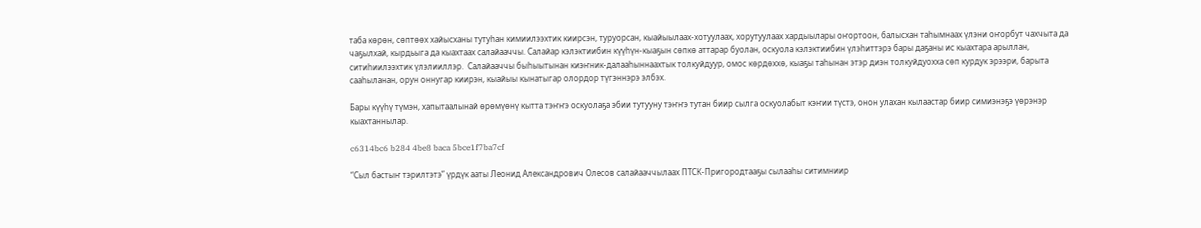таба көрөн, сөптөөх хайысханы тутуһан кимиилээхтик киирсэн, туруорсан, кыайыылаах-хотуулаах, хорутуулаах хардыылары оҥортоон, балысхан таһымнаах үлэни оҥорбут чахчыта да чаҕылхай, кырдьыга да кыахтаах салайааччы. Салайар кэлэктиибин күүһүн-кыаҕын сөпкө аттарар буолан, оскуола кэлэктиибин үлэһиттэрэ бары даҕаны ис кыахтара арыллан, ситиһиилээхтик үлэлииллэр.  Салайааччы быһыытынан киэҥник-далааһыннаахтык толкуйдуур, омос көрдөххө, кыаҕы таһынан этэр диэн толкуйдуохха сөп курдук эрээри, барыта сааһыланан, орун оннугар киирэн, кыайыы кынатыгар олордор түгэннэрэ элбэх.

Бары күүһү түмэн, хапытаалынай өрөмүөнү кытта тэҥҥэ оскуолаҕа эбии тутууну тэҥҥэ тутан биир сылга оскуолабыт кэҥии түстэ, онон улахан кылаастар биир симиэнэҕэ үөрэнэр кыахтаннылар.

c6314bc6 b284 4be8 baca 5bce1f7ba7cf

“Сыл бастыҥ тэрилтэтэ” үрдүк ааты Леонид Александрович Олесов салайааччылаах ПТСК-Пригородтааҕы сылааһы ситимниир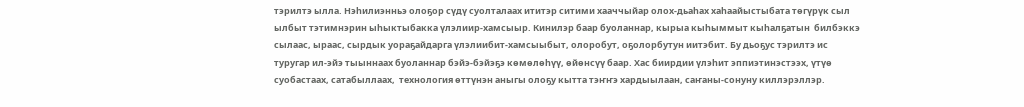тэрилтэ ылла. Нэһилиэнньэ олоҕор сүдү суолталаах ититэр ситими хааччыйар олох-дьаһах хаһаайыстыбата төгүрүк сыл ылбыт тэтимнэрин ыһыктыбакка үлэлиир-хамсыыр. Кинилэр баар буоланнар, кырыа кыһыммыт кыһалҕатын  билбэккэ сылаас, ыраас, сырдык уораҕайдарга үлэлиибит-хамсыыбыт, олоробут, оҕолорбутун иитэбит. Бу дьоҕус тэрилтэ ис туругар ил-эйэ тыыннаах буоланнар бэйэ-бэйэҕэ көмөлөһүү, өйөнсүү баар. Хас биирдии үлэһит эппиэтинэстээх, үтүө суобастаах, сатабыллаах,  технология өттүнэн аныгы олоҕу кытта тэҥҥэ хардыылаан, саҥаны-сонуну киллэрэллэр.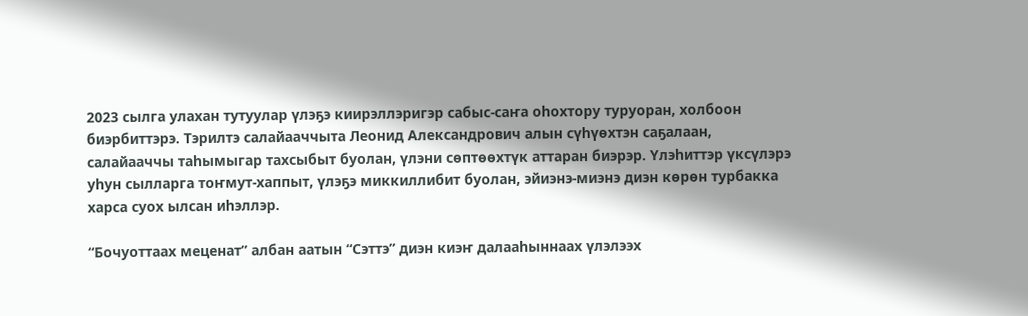2023 сылга улахан тутуулар үлэҕэ киирэллэригэр сабыс-саҥа оһохтору туруоран, холбоон биэрбиттэрэ. Тэрилтэ салайааччыта Леонид Александрович алын сүһүөхтэн саҕалаан, салайааччы таһымыгар тахсыбыт буолан, үлэни сөптөөхтүк аттаран биэрэр. Үлэһиттэр үксүлэрэ уһун сылларга тоҥмут-хаппыт, үлэҕэ миккиллибит буолан, эйиэнэ-миэнэ диэн көрөн турбакка харса суох ылсан иһэллэр.

“Бочуоттаах меценат” албан аатын “Сэттэ” диэн киэҥ далааһыннаах үлэлээх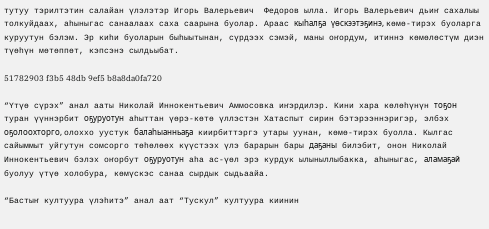тутуу тэрилтэтин салайан үлэлэтэр Игорь Валерьевич  Федоров ылла. Игорь Валерьевич дьиҥ сахалыы толкуйдаах, аһыныгас санаалаах саха саарына буолар. Араас кыһалҕа үөскээтэҕинэ, көмө-тирэх буоларга куруутун бэлэм. Эр киһи буоларын быһыытынан, сүрдээх сэмэй, маны оҥордум, итиннэ көмөлөстүм диэн түөһүн мөтөппөт, кэпсэнэ сылдьыбат.

51782903 f3b5 48db 9ef5 b8a8da0fa720

“Үтүө сүрэх” анал ааты Николай Иннокентьевич Аммосовка иҥэрдилэр. Кини хара көлөһүнүн тоҕон туран үүннэрбит оҕуруотун аһыттан үөрэ-көтө үллэстэн Хатаспыт сирин бэтэрээннэригэр, элбэх оҕолоохторго, олоххо уустук балаһыанньаҕа киирбиттэргэ утары уунан, көмө-тирэх буолла. Кылгас сайыммыт уйгутун сомсорго төһөлөөх күүстээх үлэ барарын бары даҕаны билэбит, онон Николай Иннокентьевич бэлэх оҥорбут оҕуруотун аһа ас-үөл эрэ курдук ылыныллыбакка, аһыныгас, аламаҕай буолуу үтүө холобура, көмүскэс санаа сырдык сыдьаайа.

“Бастыҥ култуура үлэһитэ” анал аат “Тускул” култуура киинин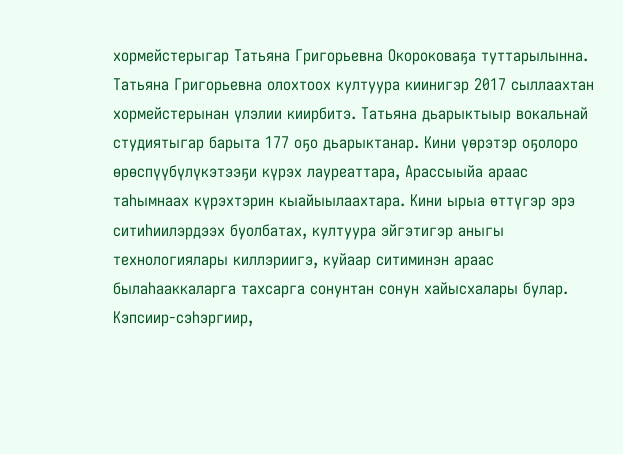хормейстерыгар Татьяна Григорьевна Окороковаҕа туттарылынна. Татьяна Григорьевна олохтоох култуура киинигэр 2017 сыллаахтан хормейстерынан үлэлии киирбитэ. Татьяна дьарыктыыр вокальнай студиятыгар барыта 177 оҕо дьарыктанар. Кини үөрэтэр оҕолоро өрөспүүбүлүкэтээҕи күрэх лауреаттара, Арассыыйа араас таһымнаах күрэхтэрин кыайыылаахтара. Кини ырыа өттүгэр эрэ ситиһиилэрдээх буолбатах, култуура эйгэтигэр аныгы технологиялары киллэриигэ, куйаар ситиминэн араас былаһааккаларга тахсарга сонунтан сонун хайысхалары булар. Кэпсиир-сэһэргиир,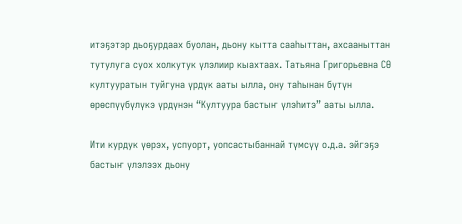итэҕэтэр дьоҕурдаах буолан, дьону кытта сааһыттан, ахсааныттан тутулуга суох холкутук үлэлиир кыахтаах. Татьяна Григорьевна СӨ култууратын туйгуна үрдүк ааты ылла, ону таһынан бүтүн өрөспүүбүлүкэ үрдүнэн “Култуура бастыҥ үлэһитэ” ааты ылла.

Ити курдук үөрэх, успуорт, уопсастыбаннай түмсүү о.д.а. эйгэҕэ бастыҥ үлэлээх дьону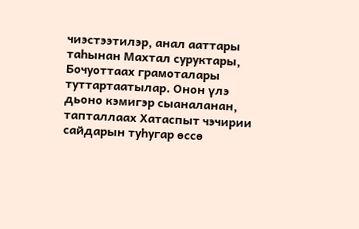чиэстээтилэр, анал ааттары таһынан Махтал суруктары, Бочуоттаах грамоталары туттартаатылар. Онон үлэ дьоно кэмигэр сыаналанан, тапталлаах Хатаспыт чэчирии сайдарын туһугар өссө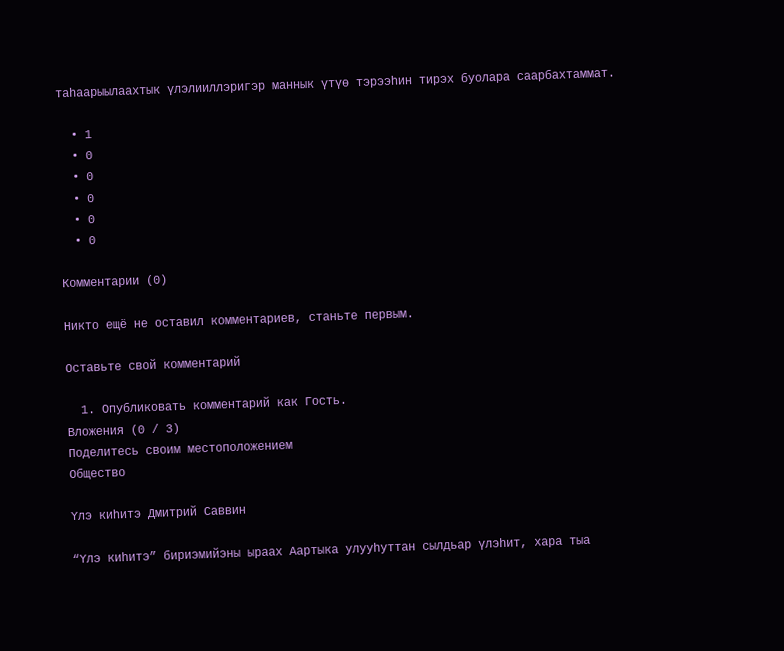таһаарыылаахтык үлэлииллэригэр маннык үтүө тэрээһин тирэх буолара саарбахтаммат.

  • 1
  • 0
  • 0
  • 0
  • 0
  • 0

Комментарии (0)

Никто ещё не оставил комментариев, станьте первым.

Оставьте свой комментарий

  1. Опубликовать комментарий как Гость.
Вложения (0 / 3)
Поделитесь своим местоположением
Общество

Үлэ киһитэ Дмитрий Саввин

“Үлэ киһитэ” бириэмийэны ыраах Аартыка улууһуттан сылдьар үлэһит, хара тыа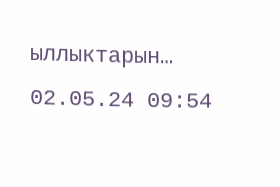ыллыктарын…
02.05.24 09:54